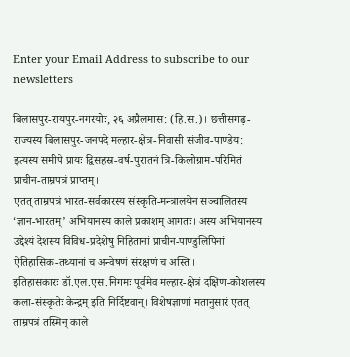Enter your Email Address to subscribe to our newsletters

बिलासपुर-रायपुर-नगरयोः, २६ अप्रैलमास: (हि.स.)। छत्तीसगढ़-राज्यस्य बिलासपुर-जनपदे मल्हार-क्षेत्र-निवासी संजीव-पाण्डेय: इत्यस्य समीपे प्रायः द्विसहस्र-वर्ष-पुरातनं त्रि-किलोग्राम-परिमितं प्राचीन-ताम्रपत्रं प्राप्तम्।
एतत् ताम्रपत्रं भारत-सर्वकारस्य संस्कृति-मन्त्रालयेन सञ्चालितस्य ‘ज्ञान-भारतम्’ अभियानस्य काले प्रकाशम् आगतः। अस्य अभियानस्य उद्देश्यं देशस्य विविध-प्रदेशेषु निहितानां प्राचीन-पाण्डुलिपिनां ऐतिहासिक-तथ्यानां च अन्वेषणं संरक्षणं च अस्ति।
इतिहासकारः डॉ.एल.एस.निगमः पूर्वमेव मल्हार-क्षेत्रं दक्षिण-कोशलस्य कला-संस्कृतेः केन्द्रम् इति निर्दिष्टवान्। विशेषज्ञाणां मतानुसारं एतत् ताम्रपत्रं तस्मिन् काले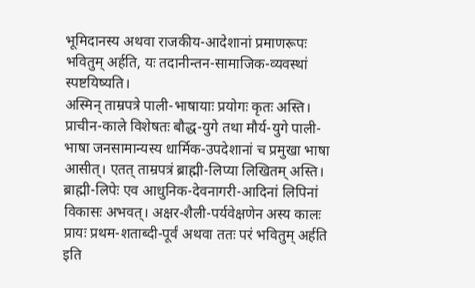भूमिदानस्य अथवा राजकीय-आदेशानां प्रमाणरूपः भवितुम् अर्हति, यः तदानीन्तन-सामाजिक-व्यवस्थां स्पष्टयिष्यति।
अस्मिन् ताम्रपत्रे पाली-भाषायाः प्रयोगः कृतः अस्ति। प्राचीन-काले विशेषतः बौद्ध-युगे तथा मौर्य-युगे पाली-भाषा जनसामान्यस्य धार्मिक-उपदेशानां च प्रमुखा भाषा आसीत्। एतत् ताम्रपत्रं ब्राह्मी-लिप्या लिखितम् अस्ति। ब्राह्मी-लिपेः एव आधुनिक-देवनागरी-आदिनां लिपिनां विकासः अभवत्। अक्षर-शैली-पर्यवेक्षणेन अस्य कालः प्रायः प्रथम-शताब्दी-पूर्वं अथवा ततः परं भवितुम् अर्हति इति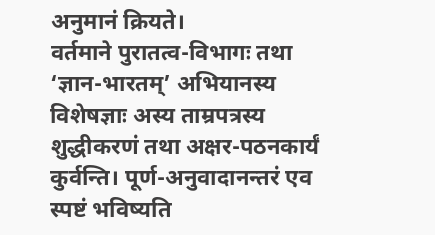अनुमानं क्रियते।
वर्तमाने पुरातत्व-विभागः तथा ‘ज्ञान-भारतम्’ अभियानस्य विशेषज्ञाः अस्य ताम्रपत्रस्य शुद्धीकरणं तथा अक्षर-पठनकार्यं कुर्वन्ति। पूर्ण-अनुवादानन्तरं एव स्पष्टं भविष्यति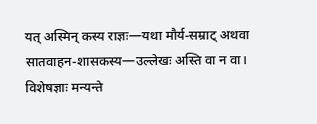यत् अस्मिन् कस्य राज्ञः—यथा मौर्य-सम्राट् अथवा सातवाहन-शासकस्य—उल्लेखः अस्ति वा न वा।
विशेषज्ञाः मन्यन्ते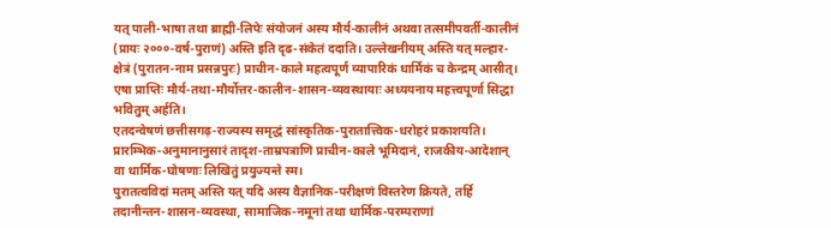यत् पाली-भाषा तथा ब्राह्मी-लिपेः संयोजनं अस्य मौर्य-कालीनं अथवा तत्समीपवर्ती-कालीनं (प्रायः २०००-वर्ष-पुराणं) अस्ति इति दृढ-संकेतं ददाति। उल्लेखनीयम् अस्ति यत् मल्हार-क्षेत्रं (पुरातन-नाम प्रसन्नपुरः) प्राचीन-काले महत्वपूर्णं व्यापारिकं धार्मिकं च केन्द्रम् आसीत्। एषा प्राप्तिः मौर्य-तथा-मौर्योत्तर-कालीन-शासन-व्यवस्थायाः अध्ययनाय महत्त्वपूर्णा सिद्धा भवितुम् अर्हति।
एतदन्वेषणं छत्तीसगढ़-राज्यस्य समृद्धं सांस्कृतिक-पुरातात्त्विक-धरोहरं प्रकाशयति। प्रारम्भिक-अनुमानानुसारं तादृश-ताम्रपत्राणि प्राचीन-काले भूमिदानं, राजकीय-आदेशान् वा धार्मिक-घोषणाः लिखितुं प्रयुज्यन्ते स्म।
पुरातत्वविदां मतम् अस्ति यत् यदि अस्य वैज्ञानिक-परीक्षणं विस्तरेण क्रियते, तर्हि तदानीन्तन-शासन-व्यवस्था, सामाजिक-नमूनां तथा धार्मिक-परम्पराणां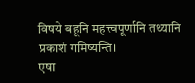विषये बहूनि महत्त्वपूर्णानि तथ्यानि प्रकाशं गमिष्यन्ति।
एषा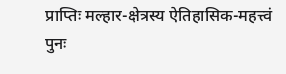प्राप्तिः मल्हार-क्षेत्रस्य ऐतिहासिक-महत्त्वं पुनः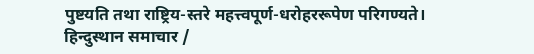पुष्टयति तथा राष्ट्रिय-स्तरे महत्त्वपूर्ण-धरोहररूपेण परिगण्यते।
हिन्दुस्थान समाचार /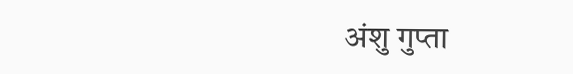अंशु गुप्ता